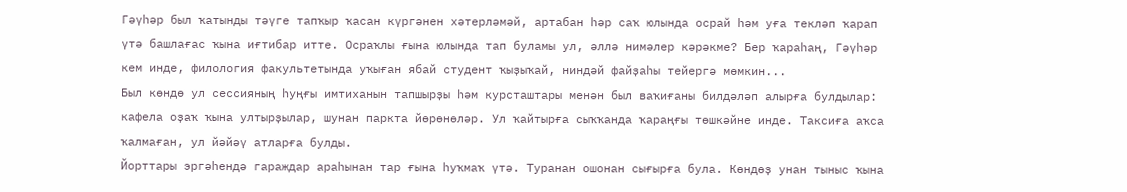Гәүһәр был ҡатынды тәүге тапҡыр ҡасан күргәнен хәтерләмәй, артабан һәр саҡ юлында осрай һәм уға текләп ҡарап үтә башлағас ҡына иғтибар итте. Осраҡлы ғына юлында тап буламы ул, әллә нимәлер кәрәкме? Бер ҡараһаң, Гәүһәр кем инде, филология факультетында уҡыған ябай студент ҡыҙыҡай, ниндәй файҙаһы тейергә мөмкин...
Был көндө ул сессияның һуңғы имтиханын тапшырҙы һәм курсташтары менән был ваҡиғаны билдәләп алырға булдылар: кафела оҙаҡ ҡына ултырҙылар, шунан паркта йөрөнөләр. Ул ҡайтырға сыҡҡанда ҡараңғы төшкәйне инде. Таксиға аҡса ҡалмаған, ул йәйәү атларға булды.
Йорттары эргәһендә гараждар араһынан тар ғына һуҡмаҡ үтә. Туранан ошонан сығырға була. Көндөҙ унан тыныс ҡына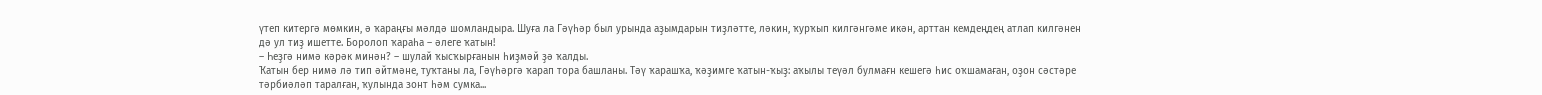үтеп китергә мөмкин, ә ҡараңғы мәлдә шомландыра. Шуға ла Гәүһәр был урында аҙымдарын тиҙләтте, ләкин, ҡурҡып килгәнгәме икән, арттан кемдеңдең атлап килгәнен дә ул тиҙ ишетте. Боролоп ҡараһа – әлеге ҡатын!
– Һеҙгә нимә кәрәк минән? – шулай ҡысҡырғанын һиҙмәй ҙә ҡалды.
Ҡатын бер нимә лә тип әйтмәне, туҡтаны ла, Гәүһәргә ҡарап тора башланы. Тәү ҡарашҡа, ҡәҙимге ҡатын-ҡыҙ: аҡылы теүәл булмағн кешегә һис оҡшамаған, оҙон сәстәре тәрбиәләп таралған, ҡулында зонт һәм сумка...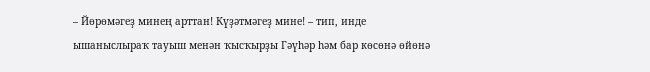– Йөрөмәгеҙ минең арттан! Күҙәтмәгеҙ мине! – тип, инде ышаныслыраҡ тауыш менән ҡысҡырҙы Гәүһәр һәм бар көсөнә өйөнә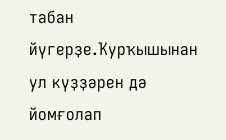табан йүгерҙе.Ҡурҡышынан ул күҙҙәрен дә йомғолап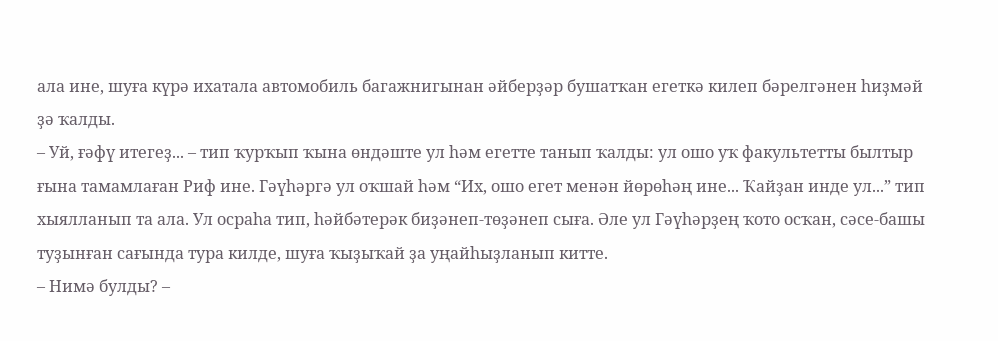ала ине, шуға күрә ихатала автомобиль багажнигынан әйберҙәр бушатҡан егеткә килеп бәрелгәнен һиҙмәй ҙә ҡалды.
– Уй, ғәфү итегеҙ... – тип ҡурҡып ҡына өндәште ул һәм егетте танып ҡалды: ул ошо уҡ факультетты былтыр ғына тамамлаған Риф ине. Гәүһәргә ул оҡшай һәм “Их, ошо егет менән йөрөһәң ине... Ҡайҙан инде ул...” тип хыялланып та ала. Ул осраһа тип, һәйбәтерәк биҙәнеп-төҙәнеп сыға. Әле ул Гәүһәрҙең ҡото осҡан, сәсе-башы туҙынған сағында тура килде, шуға ҡыҙыҡай ҙа уңайһыҙланып китте.
– Нимә булды? –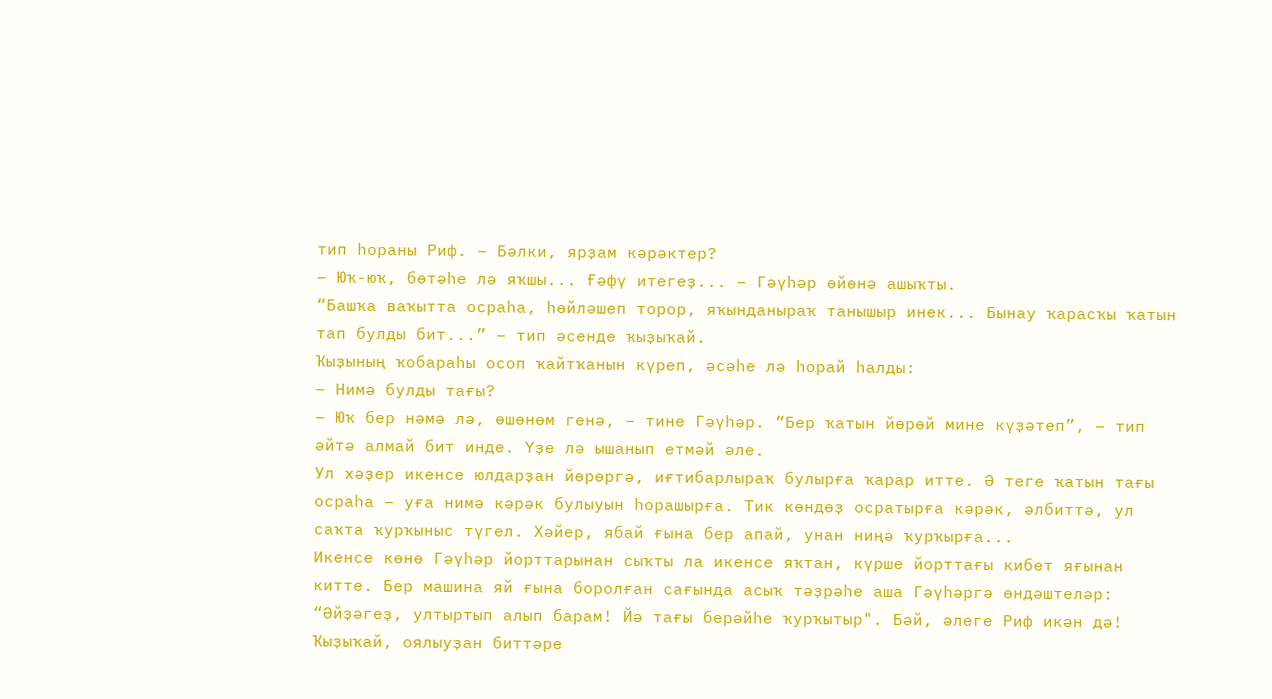тип һораны Риф. – Бәлки, ярҙам кәрәктер?
– Юҡ-юҡ, бөтәһе лә яҡшы... Ғәфү итегеҙ... – Гәүһәр өйөнә ашыҡты.
“Башҡа ваҡытта осраһа, һөйләшеп торор, яҡынданыраҡ танышыр инек... Бынау ҡарасҡы ҡатын тап булды бит...” – тип әсенде ҡыҙыҡай.
Ҡыҙының ҡобараһы осоп ҡайтҡанын күреп, әсәһе лә һорай һалды:
– Нимә булды тағы?
– Юҡ бер нәмә лә, өшөнөм генә, – тине Гәүһәр. “Бер ҡатын йөрөй мине күҙәтеп”, – тип әйтә алмай бит инде. Үҙе лә ышанып етмәй әле.
Ул хәҙер икенсе юлдарҙан йөрөргә, иғтибарлыраҡ булырға ҡарар итте. Ә теге ҡатын тағы осраһа – уға нимә кәрәк булыуын һорашырға. Тик көндөҙ осратырға кәрәк, әлбиттә, ул саҡта ҡурҡыныс түгел. Хәйер, ябай ғына бер апай, унан ниңә ҡурҡырға...
Икенсе көнө Гәүһәр йорттарынан сыҡты ла икенсе яҡтан, күрше йорттағы кибет яғынан китте. Бер машина яй ғына боролған сағында асыҡ тәҙрәһе аша Гәүһәргә өндәштеләр: “Әйҙәгеҙ, ултыртып алып барам! Йә тағы берәйһе ҡурҡытыр". Бәй, әлеге Риф икән дә! Ҡыҙыҡай, оялыуҙан биттәре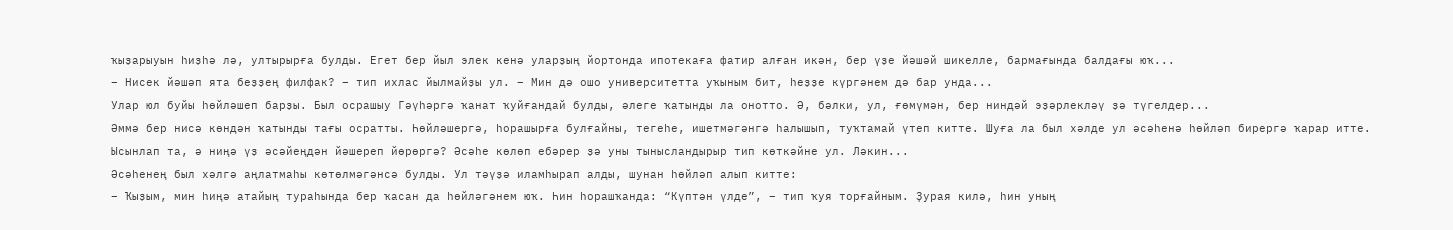ҡыҙарыуын һиҙһә лә, ултырырға булды. Егет бер йыл элек кенә уларҙың йортонда ипотекаға фатир алған икән, бер үҙе йәшәй шикелле, бармағында балдағы юҡ...
– Нисек йәшәп ята беҙҙең филфак? – тип ихлас йылмайҙы ул. – Мин дә ошо университетта уҡыным бит, һеҙҙе күргәнем дә бар унда...
Улар юл буйы һөйләшеп барҙы. Был осрашыу Гәүһәргә ҡанат ҡуйғандай булды, әлеге ҡатынды ла онотто. Ә, бәлки, ул, ғөмүмән, бер ниндәй эҙәрлекләү ҙә түгелдер...
Әммә бер нисә көндән ҡатынды тағы осратты. Һөйләшергә, һорашырға булғайны, тегеһе, ишетмәгәнгә һалышып, туҡтамай үтеп китте. Шуға ла был хәлде ул әсәһенә һөйләп бирергә ҡарар итте. Ысынлап та, ә ниңә үҙ әсәйеңдән йәшереп йөрөргә? Әсәһе көлөп ебәрер ҙә уны тынысландырыр тип көткәйне ул. Ләкин...
Әсәһенең был хәлгә аңлатмаһы көтөлмәгәнсә булды. Ул тәүҙә иламһырап алды, шунан һөйләп алып китте:
– Ҡыҙым, мин һиңә атайың тураһында бер ҡасан да һөйләгәнем юҡ. Һин һорашҡанда: “Күптән үлде”, – тип ҡуя торғайным. Ҙурая килә, һин уның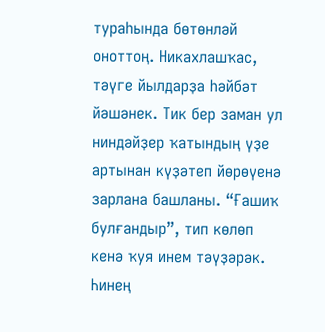тураһында бөтөнләй оноттоң. Никахлашҡас, тәүге йылдарҙа һәйбәт йәшәнек. Тик бер заман ул ниндәйҙер ҡатындың үҙе артынан күҙәтеп йөрөүенә зарлана башланы. “Ғашиҡ булғандыр”, тип көлөп кенә ҡуя инем тәүҙәрәк. Һинең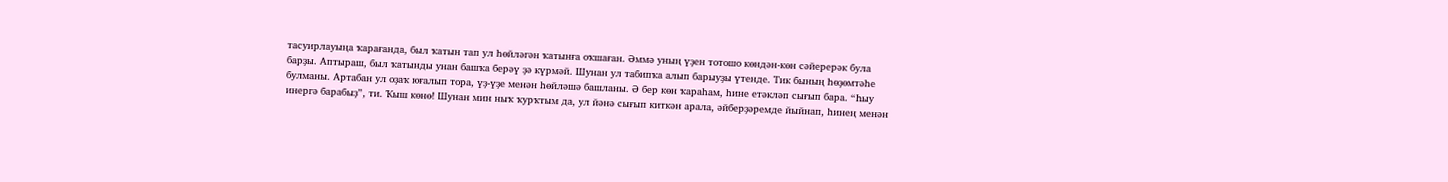тасуирлауыңа ҡарағанда, был ҡатын тап ул һөйләгән ҡатынға оҡшаған. Әммә уның үҙен тотошо көндән-көн сәйерерәк була барҙы. Аптыраш, был ҡатынды унан башҡа берәү ҙә күрмәй. Шунан ул табипҡа алып барыуҙы үтенде. Тик бының һөҙөмтәһе булманы. Артабан ул оҙаҡ юғалып тора, үҙ-үҙе менән һөйләшә башланы. Ә бер көн ҡараһам, һине етәкләп сығып бара. “Һыу инергә барабыҙ”, ти. Ҡыш көнө! Шунан мин ныҡ ҡурҡтым да, ул йәнә сығып киткән арала, әйберҙәремде йыйнап, һинең менән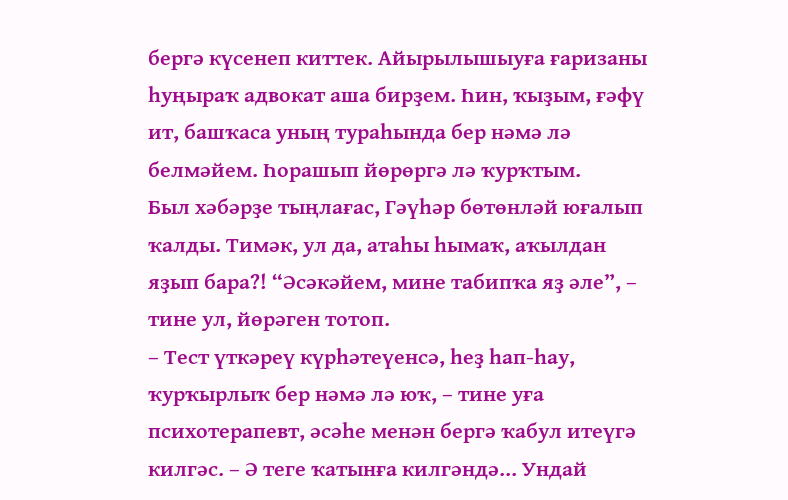бергә күсенеп киттек. Айырылышыуға ғаризаны һуңыраҡ адвокат аша бирҙем. Һин, ҡыҙым, ғәфү ит, башҡаса уның тураһында бер нәмә лә белмәйем. Һорашып йөрөргә лә ҡурҡтым.
Был хәбәрҙе тыңлағас, Гәүһәр бөтөнләй юғалып ҡалды. Тимәк, ул да, атаһы һымаҡ, аҡылдан яҙып бара?! “Әсәкәйем, мине табипҡа яҙ әле”, – тине ул, йөрәген тотоп.
– Тест үткәреү күрһәтеүенсә, һеҙ һап-һау, ҡурҡырлыҡ бер нәмә лә юҡ, – тине уға психотерапевт, әсәһе менән бергә ҡабул итеүгә килгәс. – Ә теге ҡатынға килгәндә... Ундай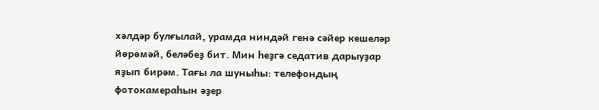хәлдәр булғылай, урамда ниндәй генә сәйер кешеләр йөрөмәй, беләбеҙ бит. Мин һеҙгә седатив дарыуҙар яҙып бирәм. Тағы ла шуныһы: телефондың фотокамераһын әҙер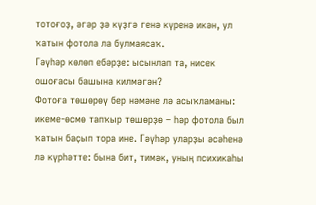тотоғоҙ, әгәр ҙә күҙгә генә күренә икән, ул ҡатын фотола ла булмаясаҡ.
Гәүһәр көлөп ебәрҙе: ысынлап та, нисек ошоғасы башына килмәгән?
Фотоға төшөрөү бер нәмәне лә асыҡламаны: икеме-өсмө тапҡыр төшөрҙө – һәр фотола был ҡатын баҫып тора ине. Гәүһәр уларҙы әсәһенә лә күрһәтте: бына бит, тимәк, уның психикаһы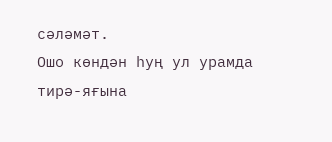сәләмәт.
Ошо көндән һуң ул урамда тирә-яғына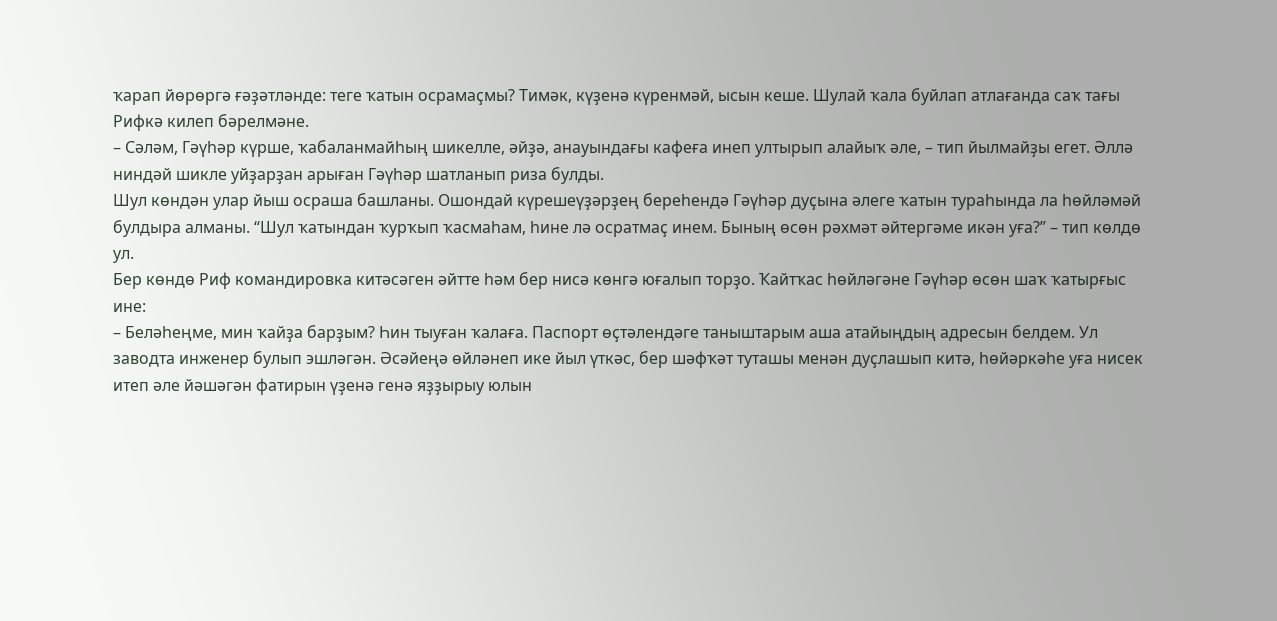ҡарап йөрөргә ғәҙәтләнде: теге ҡатын осрамаҫмы? Тимәк, күҙенә күренмәй, ысын кеше. Шулай ҡала буйлап атлағанда саҡ тағы Рифкә килеп бәрелмәне.
– Сәләм, Гәүһәр күрше, ҡабаланмайһың шикелле, әйҙә, анауындағы кафеға инеп ултырып алайыҡ әле, – тип йылмайҙы егет. Әллә ниндәй шикле уйҙарҙан арыған Гәүһәр шатланып риза булды.
Шул көндән улар йыш осраша башланы. Ошондай күрешеүҙәрҙең береһендә Гәүһәр дуҫына әлеге ҡатын тураһында ла һөйләмәй булдыра алманы. “Шул ҡатындан ҡурҡып ҡасмаһам, һине лә осратмаҫ инем. Бының өсөн рәхмәт әйтергәме икән уға?” – тип көлдө ул.
Бер көндө Риф командировка китәсәген әйтте һәм бер нисә көнгә юғалып торҙо. Ҡайтҡас һөйләгәне Гәүһәр өсөн шаҡ ҡатырғыс ине:
– Беләһеңме, мин ҡайҙа барҙым? Һин тыуған ҡалаға. Паспорт өҫтәлендәге таныштарым аша атайыңдың адресын белдем. Ул заводта инженер булып эшләгән. Әсәйеңә өйләнеп ике йыл үткәс, бер шәфҡәт туташы менән дуҫлашып китә, һөйәркәһе уға нисек итеп әле йәшәгән фатирын үҙенә генә яҙҙырыу юлын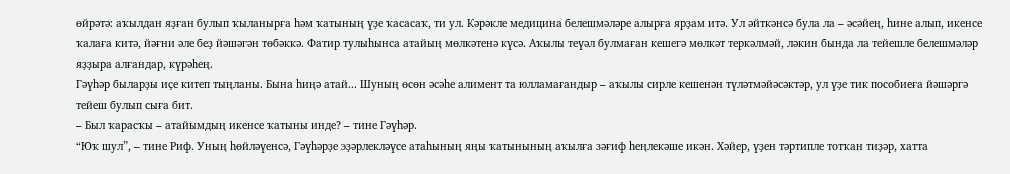өйрәтә: аҡылдан яҙған булып ҡыланырға һәм ҡатының үҙе ҡасасаҡ, ти ул. Кәрәкле медицина белешмәләре алырға ярҙам итә. Ул әйткәнсә була ла – әсәйең, һине алып, икенсе ҡалаға китә, йәғни әле беҙ йәшәгән төбәккә. Фатир тулыһынса атайың мөлкәтенә күсә. Аҡылы теүәл булмаған кешегә мөлкәт теркәлмәй, ләкин бында ла тейешле белешмәләр яҙҙыра алғандар, күрәһең.
Гәүһәр быларҙы иҫе китеп тыңланы. Бына һиңә атай... Шуның өсөн әсәһе алимент та юлламағандыр – аҡылы сирле кешенән түләтмәйәсәктәр, ул үҙе тик пособиеға йәшәргә тейеш булып сыға бит.
– Был ҡарасҡы – атайымдың икенсе ҡатыны инде? – тине Гәүһәр.
“Юҡ шул”, – тине Риф. Уның һөйләүенсә, Гәүһәрҙе эҙәрлекләүсе атаһының яңы ҡатынының аҡылға зәғиф һеңлекәше икән. Хәйер, үҙен тәртипле тотҡан тиҙәр, хатта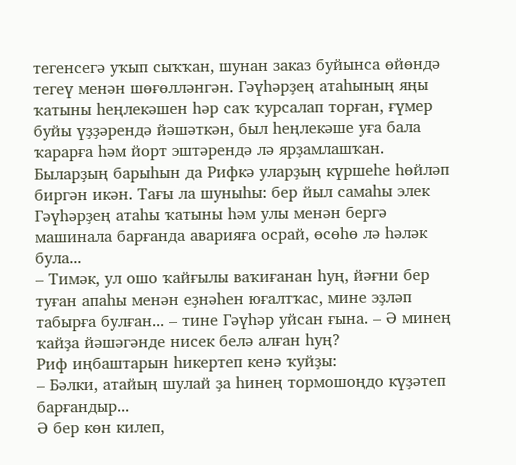тегенсегә уҡып сыҡҡан, шунан заказ буйынса өйөндә тегеү менән шөғөлләнгән. Гәүһәрҙең атаһының яңы ҡатыны һеңлекәшен һәр саҡ ҡурсалап торған, ғүмер буйы үҙҙәрендә йәшәткән, был һеңлекәше уға бала ҡарарға һәм йорт эштәрендә лә ярҙамлашҡан. Быларҙың барыһын да Рифкә уларҙың күршеһе һөйләп биргән икән. Тағы ла шуныһы: бер йыл самаһы элек Гәүһәрҙең атаһы ҡатыны һәм улы менән бергә машинала барғанда аварияға осрай, өсөһө лә һәләк була...
– Тимәк, ул ошо ҡайғылы ваҡиғанан һуң, йәғни бер туған апаһы менән еҙнәһен юғалтҡас, мине эҙләп табырға булған... – тине Гәүһәр уйсан ғына. – Ә минең ҡайҙа йәшәгәнде нисек белә алған һуң?
Риф иңбаштарын һикертеп кенә ҡуйҙы:
– Бәлки, атайың шулай ҙа һинең тормошоңдо күҙәтеп барғандыр...
Ә бер көн килеп,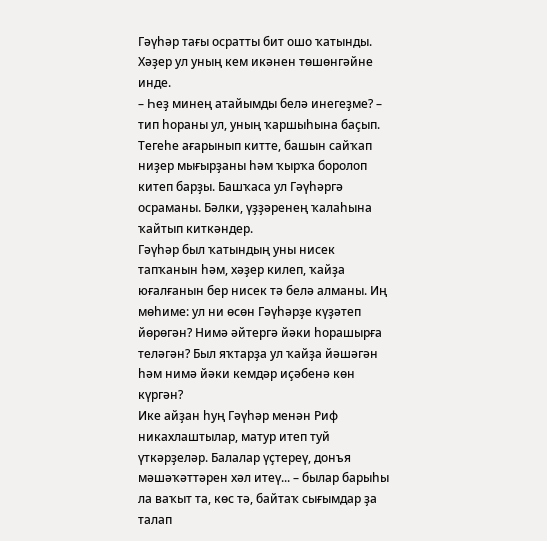Гәүһәр тағы осратты бит ошо ҡатынды. Хәҙер ул уның кем икәнен төшөнгәйне инде.
– Һеҙ минең атайымды белә инегеҙме? – тип һораны ул, уның ҡаршыһына баҫып.
Тегеһе ағарынып китте, башын сайҡап ниҙер мығырҙаны һәм ҡырҡа боролоп китеп барҙы. Башҡаса ул Гәүһәргә осраманы. Бәлки, үҙҙәренең ҡалаһына ҡайтып киткәндер.
Гәүһәр был ҡатындың уны нисек тапҡанын һәм, хәҙер килеп, ҡайҙа юғалғанын бер нисек тә белә алманы. Иң мөһиме: ул ни өсөн Гәүһәрҙе күҙәтеп йөрөгән? Нимә әйтергә йәки һорашырға теләгән? Был яҡтарҙа ул ҡайҙа йәшәгән һәм нимә йәки кемдәр иҫәбенә көн күргән?
Ике айҙан һуң Гәүһәр менән Риф никахлаштылар, матур итеп туй үткәрҙеләр. Балалар үҫтереү, донъя мәшәҡәттәрен хәл итеү... – былар барыһы ла ваҡыт та, көс тә, байтаҡ сығымдар ҙа талап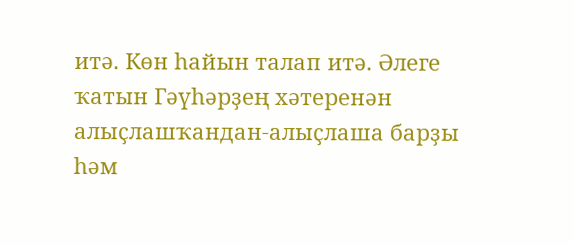итә. Көн һайын талап итә. Әлеге ҡатын Гәүһәрҙең хәтеренән алыҫлашҡандан-алыҫлаша барҙы һәм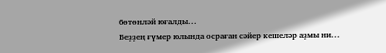бөтөнләй юғалды...
Беҙҙең ғүмер юлында осраған сәйер кешеләр аҙмы ни...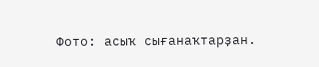Фото: асыҡ сығанаҡтарҙан.